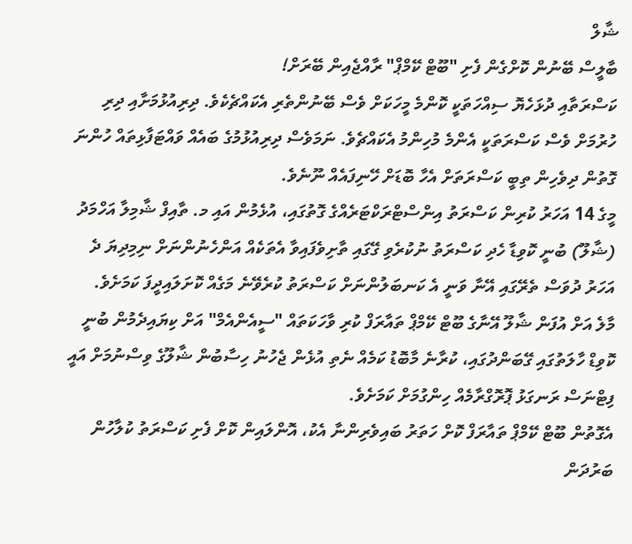ޝާލް
ބާލީސް ބޭނުން ކޮށްގެން ފެށި "ބޫޓް ކޭމްޕް" ރާއްޖެއިން ބޭރަށް!
ކަސްރަތާއި ދުޅަހެޔޮ ސިއްހަތަކީ ކޮންމެ މީހަކަށް ވެސް ބޭނުންތެރި އެކައްޗެކެވެ. ދިރިއުޅުމަށާއި ދިރި ހުރުމަށް ވެސް ކަސްރަތަކީ އެންމެ މުހިންމު އެކައްޗެވެ. ނަމަވެސް ދިރިއުޅުމުގެ ބައެއް ވައްޓަފާޅިތައް ހުންނަ ގޮތުން ދިވެހިން ތިބީ ކަސްރަތަށް އެހާ ބޮޑަށް ހޭނިފައެއް ނޫނެވެ.
މީގެ 14 އަހަރު ކުރިން ކަސްރަތު އިންސްޓްރަކްޓަރެއްގެ ގޮތުގައި، އުޅެމުން އައި މ. ތާއިފް ޝާމިލާ އަހްމަދު (ޝާލޫ) ބުނީ ކޮވިޑާ ހެދި ކަސްރަތު ނުކުރެވި ގޭގައި ތާށިވެފައިވާ އެތަކެއް އަންހެނުންނަށް ނިމިދިޔަ ދެ އަހަރު ދުވަސް ތެރޭގައި އޭނާ ވަނީ އެ ކަނބަލުންނަށް ކަސްރަތު ކުރެވޭނެ މަގެއް ކޮށަލައިދީފަ ކަމަށެވެ.
މާލެ އަށް އުފަން ޝާލޫ އޭނާގެ ބޫޓް ކޭމްޕް ތައާރަފް ކުރި ވާހަކަތައް "ސީއެންއެމް" އަށް ކިޔައިދެމުން ބުނީ ކޮވިޑް ހާލަތުގައި ގޭބަންދުގައި، ކުރާނެ މާބޮޑު ކަމެއް ނެތި އުޅެން ޖެހުނު ހިސާބުން ޝާލޫގެ ވިސްނުމަށް އައީ ފިޓްނަސް ރަނގަޅު ޕޮރޮގްރާމެއް ހިންގުމަށް ކަމަށެވެ.
އެގޮތުން ބޫޓް ކޭމްޕް ތައާރަފް ކޮށް ހަތަރު ބައިވެރިންނާ އެކު، އޮންލައިން ކޮށް ފެށި ކަސްރަތު ކުލާހުން ބަރުދަން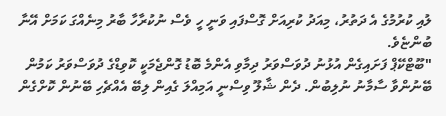ލުއި ކުރުމުގެ އެ ދަތުރު، މިއަދު ކުރިއަށް ގޮސްފައި ވަނީ ހީ ވެސް ނުކުރާހާ ބާރު މިނެއްގަ ކަމަށް އޭނާ ބުންޏެވެ.
"ބޫޓްކޭޕް ފަށައިގެން އުޅުނު ދުވަސްވަރު ދިމާވި އެންމެ ބޮޑު ގޮންޖެމަކީ ކޮވިޑްގެ ދުވަސްވަރު ކަމުން ބޭނުންވާ ސާމާނު ނުލިބުން. ދެން ޝާލޫ ވިސްނީ އަމިއްލަ ގެއިން ލިބޭ އެއްޗެހި ބޭނުން ކޮށްގެން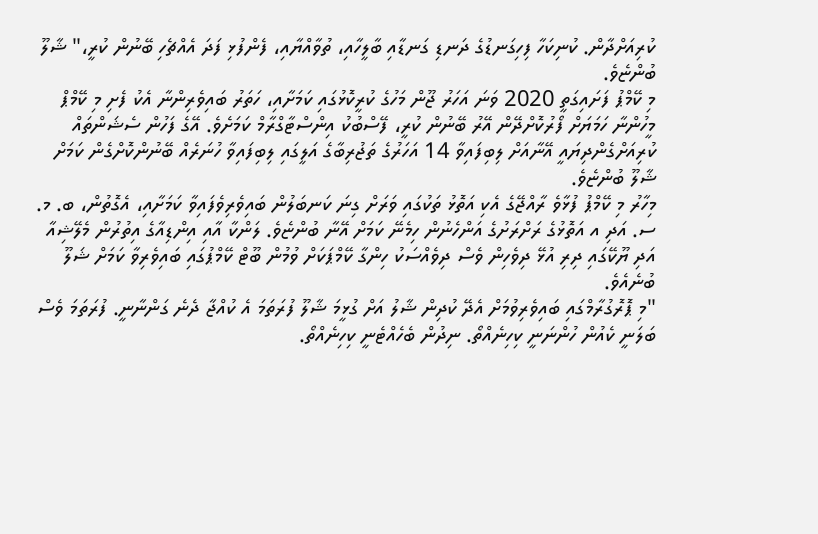ކުރިއަށްދާން. ކުނިކަހާ ފިހިގަނޑުގެ ދަނޑި ގަނޑާއި ބާލީހާއި، ތުވާއްޔާއި، ފެންފުޅި ފަދަ އެއްޗެހި ބޭނުން ކުރީ،" ޝާލޫ ބުންޏެވެ.
މި ކޭމްޕު ފަށައިގަތީ 2020 ވަނަ އަހަރު ޖޫން މަހުގެ ކުރީކޮޅުގައި ކަމަށާއި، ހަތަރު ބައިވެރިންނާ އެކު ފެށި މި ކޭމްޕް މީހުންނާ ހަމަޔަށް ފޯރުކޮށްދޭން އޭރު ބޭނުން ކުރީ، ފޭސްބުކު އިންސްޓާގްރާމް ކަމަށެވެ. އޭގެ ފަހުން ސެޝަންތައް ކުރިއަށްގެންދިޔައީ އޭނާއަށް ލިބިފައިވާ 14 އަހަރުގެ ތަޖުރިބާގެ އަލީގައި ލިބިފައިވާ ހުނަރެއް ބޭނުންކޮށްގެން ކަމަށް ޝާލޫ ބުންޏެވެ.
މިހާރު މި ކޭމްޕު ފުޅާވެ ރާއްޖޭގެ އެކި އަތޮޅު ތަކުގައި ވަރަށް ގިނަ ކަނބަލުން ބައިވެރިވެފައިވާ ކަމަށާއި، އެގޮތުން، ބ. މ. ސ. އަދި އ އަތޮޅުގެ ރަށްރަށުގެ އަންހެނުން ހިމެނޭ ކަމަށް އޭނާ ބުންޏެވެ. ލަންކާ އާއި އިންޑިއާގެ އިތުރުން މެލޭޝިއާ އަދި ޔޫކޭގައި ދިރި އުޅޭ ދިވެހިން ވެސް ދިވެއްސަކު ހިންގާ ކޭމްޕަކަށް ވުމުން ބޫޓް ކޭމްޕުގައި ބައިވެރިވާ ކަމަށް ޝަލޫ ބުނެއެވެ.
"މި ޕޮރޮގުރާމްގައި ބައިވެރިވުމަށް އެދޭ ކުދިން ޝާލު އަށް ގުޅީމަ ޝާލޫ ފުރަތަމަ އެ ކުއްޖާ ދެނެ ގަންނާނީ. ފުރަތަމަ ވެސް ބަލަނީ ކެއުން ހުންނަނީ ކިހިނެއްތޯ. ނިދުން ބެހެއްޓެނީ ކިހިނެއްތޯ.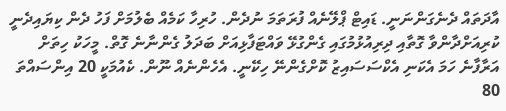އާދަތައް ދެނެގަންނަނީ. ޑައިޓް ޕްލޭނެއް ފުރަތަމަ ނުދެން. ހުރިހާ ކަމެއް ބެލުމަށް ފަހު ދެން ކިޔައިދެނީ ކުރިއަށްދާންވާ ގޮތާއި ދިރިއުޅުމުގައި ގެންގުޅޭ ވައްޓަފާޅިއަށް ބަދަލު ގެންނާނެ ގޮތް. މީހަކު ހިތަށް އަރާފާނެ ހަމަ އެކަނި އެކްސަސައިޒު ކޮށްގެންނޭ ހިކޭނީ. އެހެންނެއް ނޫން. ކެއުމަކީ 20 އިންސައްތަ 80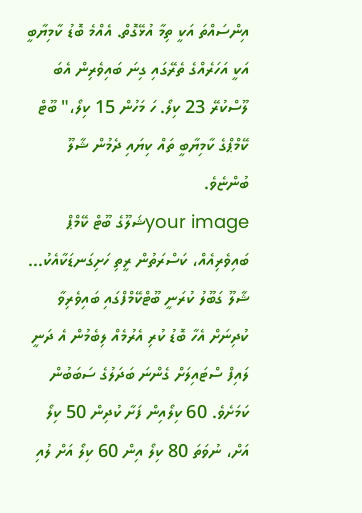އިންސައްތަ އަކީ ތިމާ އުޅޭގޮތް. އެއްމެ ބޮޑު ކާމިޔާބީ އަކީ އަހަރެއްގެ ތެރޭގައި ގިނަ ބައިވެރިން އެބަ ލޫސްކުރޭ 23 ކިލޯ. ހަ މަހުން 15 ކިލޯ،" ބޫޓް ކޭމްޕްގެ ކާމިޔާބީ ތައް ކިޔައި ދެމުން ޝާލޫ ބުންޏެވެ.
your imageޝަލޫގެ ބޫޓް ކޭމްޕް ބައިވެރިއެއް، ކަސްރަތުން ރީތި ހަށިގަނޑަކާއެކު...
ޝާލޫ ގަބޫލު ކުރަނީ ބޫޓްކޭމްފްގައި ބައިވެރިވާ ކުދިނަށް އެހާ ބޮޑު ކުރި އެރުމެއް ލިބެމުން އެ ދަނީ  ލައިފް ސްޓައިލަށް ގެންނަ ބަދަލުގެ ސަބަބުން ކަމަށެވެ. 60 ކިލޯއިން ފަށާ ކުދިން 50 ކިލޯ އަށް، ނުވަތަ 80 ކިލޯ އިން 60 ކިލޯ އަށް ލުއި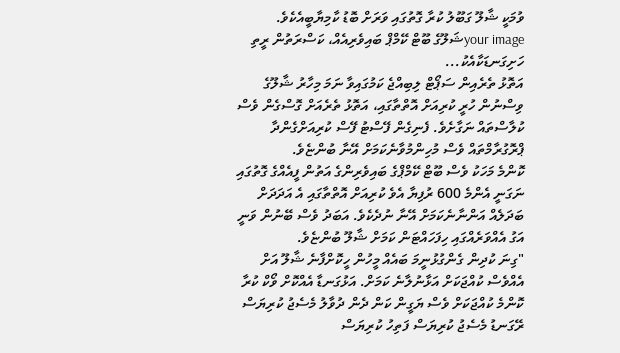ވުމަކީ ޝާލޫ ގަބޫލު ކުރާ ގޮތުގައި ވަރަށް ބޮޑު ކާމިޔާބީއެކެވެ.
your imageޝަލޫގެ ބޫޓް ކޭމްޕް ބައިވެރިއެއް، ކަސްރަތުން ރީތި ހަށިގަނޑަކާއެކު...
އަތޮޅު ތެރެއިން ސަޕޯޓް ލިބިއްޖެ ކަމުގައިވާ ނަމަ މިހާރު ޝާލޫގެ ވިސްނުން ހުރީ ކުރިއަށް އޮތްތާގައި، އަތޮޅު ތެރެއަށް ގޮސްގެން ވެސް ކުލާސްތައް ނަގާށެވެ. ފެނިގެން ފޭސްޓު ފޭސް ކުރިއަށްގެންދާ ޕްރޮގުރާމްތައް ވެސް މުހިންމުވާނެކަމަށް އޭނާ ބުންޏެވެ.
ކޮންމެ މަހަކު ވެސް ބޫޓް ކޭމްޕްގެ ބައިވެރިންގެ އަތުން ފީއެއްގެ ގޮތުގައި ނަގަނީ އެންމެ 600 ރުފިޔާ އެވެ ކުރިއަށް އޮތްތާގައި އެ އަދަދަށް ބަދަލެއް އަންނާނެކަމަށް އޭނާ ނުދެކެވެ. އަބަދު ވެސް ބޭނުން ވަނީ އަގު އެއްވަރެއްގައި ހިފަހައްޓަން ކަމަށް ޝާލޫ ބުންޏެވެ.
"ގިނަ ކުދިން ގެންގުޅުނީމަ ބައެއް މީހުން ހީކޮށްފާނެ ޝާލޫ އަށް އެއްވެސް ކުއްޖަކަށް އަޅާނުލާނެ ކަމަށް. އަޅުގަނޑާ އެއްކޮށް ވޯކް ކުރާ ކޮންމެ ކުއްޖަކަށް ވެސް ޔަގީން ކަން ދެން ދުވާލު މެސެޖު ކުރިޔަސް ރޭގަނޑު މެސެޖު ކުރިޔަސް ފަތިހު ކުރިޔަސް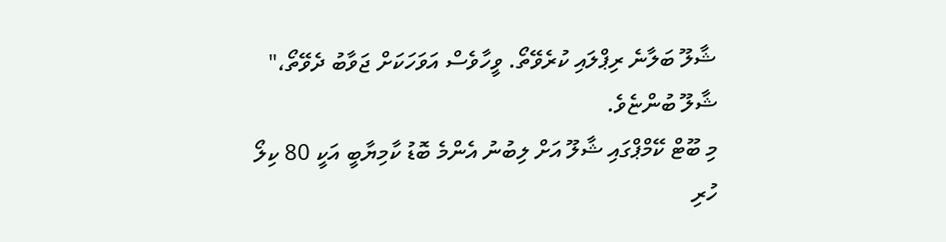ޝާލޫ ބަލާނެ ރިޕްލައި ކުރެވޭތޯ. ވީހާވެސް އަވަހަކަށް ޖަވާބު ދެވޭތޯ،" ޝާލޫ ބުންޏެވެ.
މި ބޫޓް ކޭމްޕްގައި ޝާލޫ އަށް ލިބުނު އެންމެ ބޮޑު ކާމިޔާބީ އަކީ 80 ކިލޯ ހުރި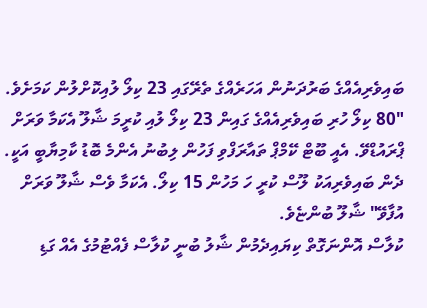ބައިވެރިއެއްގެ ބަރުދަނުން އަހަރެއްގެ ތެރޭގައި 23 ކިލޯ ލުއިކޮށްލުން ކަމަށެވެ.
"80 ކިލޯ ހުރި ބައިވެރިއެއްގެ ގައިން 23 ކިލޯ ލުއި ކުރީމަ ޝާލޫ އެކަމާ ވަރަށް ޕްރައުޑްވޭ. އެއީ ބޫޓް ކޭމްޕް ތައާރަފްވި ފަހުން ލިބުނު އެންމެ ބޮޑު ކާމިޔާބީ އަކީ. ދެން ބައިވެރިއަކު ލޫސް ކުރީ ހަ މަހުން 15 ކިލޯ. އެކަމާ ވެސް ޝާލޫ ވަރަށް އުފާވޭ" ޝާލޫ ބުންޏެވެ.
ކުލާސް އޮންނަގޮތް ކިޔައިދެމުން ޝާލު ބުނީ ކުލާސް ފެއްޓުމުގެ އެއް ގަޑި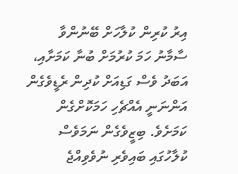އިރު ކުރިން ކުލާހަށް ބޭނުންވާ ސާމާނު ހަމަ ކުރުމަށް ބުނާ ކަމަށާއި، އަބަދު ވެސް ގަޑިއަށް ކުދިން ރެޑީވެގެން އަންނަނީ އެއްޗެހި ހަމަކޮށްގެން ކަމަށެވެ. ބިޒީވެގެން ނަމަވެސް ކުލާހުގައި ބައިވެރި ނުވެވިއްޖެ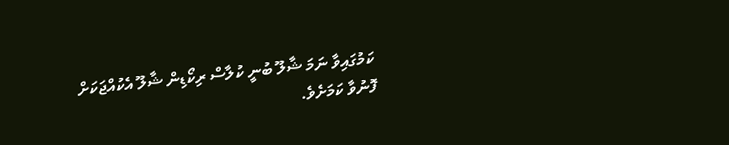ކަމުގައިވާ ނަމަ ޝާލޫ ބުނީ ކުލާސް ރިކޯޑިން ޝާލޫ އެކުއްޖަކަށް ފޮނުވާ ކަމަށެވެ.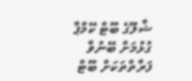ޝާލޫގެ ބޫޓް ކޭމްޕާ ގުޅުމަށް ބޭނުވާ ފަރާތްތަކަށް ބޫޓް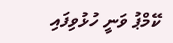ކޭމްޕު ވަނީ ހުޅުވިފައި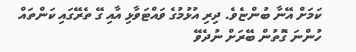ކަމަށް އޭނާ ބުންޏެވެ. ދިރި އުޅުމުގެ ވައްޓަވާޅި އާއި ގޭ ތެރޭގައި ކަންތައް ހުންނަ ގޮތުން ބޭރަށް ނުދެވޭ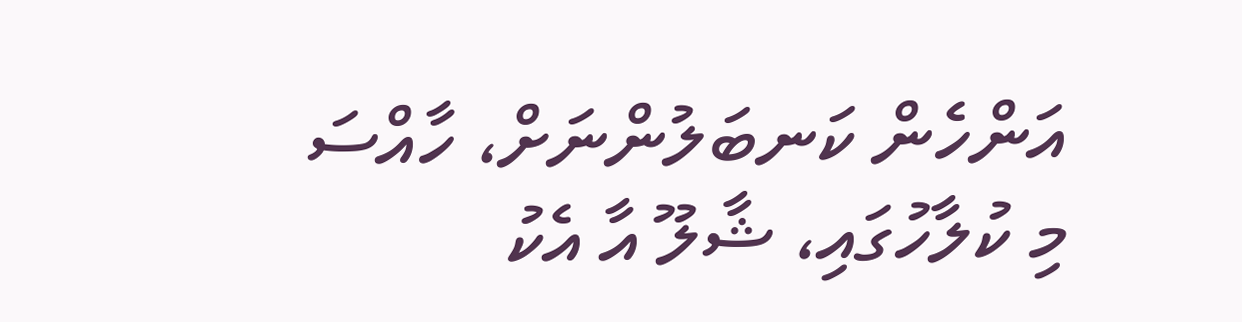އަންހެން ކަނބަލުންނަށް، ހާއްސަ މި ކުލާހުގައި، ޝާލޫ އާ އެކު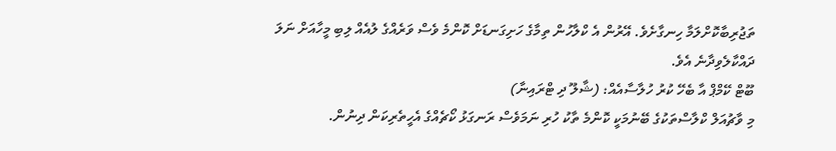ތަޖުރިބާކޮށްލަމާ ހިނގާށެވެ. އޭރުން އެ ކްލާހުން ތިމާގެ ހަށިގަނޑަށް ކޮންމެ ވެސް ވަރެއްގެ ލުއެއް ލިބި މީހާއަށް ނަލަ ދައްކާލެވިދާނެ އެވެ.
ބޫޓް ކޭމްޕް އާ ބެހޭ ކުރު ހުލާސާއެއް: (ޝާލޫ ދި ޓްރައިނާ)
މި ވާޗުއަލް ކްލާސްތަކުގެ ބޭނުމަކީ ކޮންމެ ތާކު ހުރި ނަމަވެސް ރަނގަޅު ކޯޗެއްގެ އެހީތެރިކަން ދިނުން.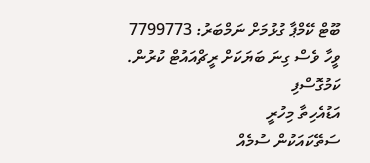ބޫޓް ކޭމްޕާ ގުޅުމަށް ނަމްބަރު: 7799773
ވީހާ ވެސް ގިނަ ބަޔަކަށް ރީޗްއައުޓް ކުރުން.
ކަމުގޮސްފި
އަޑުއެހިތާ މިހުރީ
ސަތޭކައަކުން ސުމެއް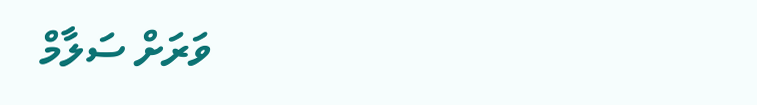ވަރަށް ސަލާމް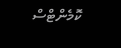ކޮމެންޓްސް